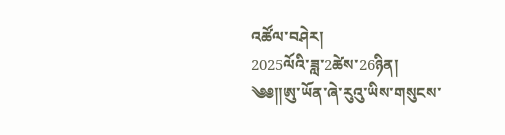འཚོལ་བཤེར།
2025ལོའི་ཟླ་2ཚེས་26ཉིན།
༄༅།།ཨུ་ཡོན་ཞེ་རུའུ་ཡིས་གསུངས་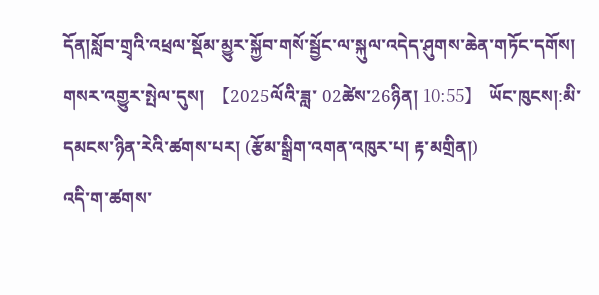དོན།སློབ་གྲྭའི་འཕྲལ་སྡོམ་མྱུར་སྐྱོབ་གསོ་སྦྱོང་ལ་སྐུལ་འདེད་ཤུགས་ཆེན་གཏོང་དགོས།
གསར་འགྱུར་སྤེལ་དུས།  【2025ལོའི་ཟླ་ 02ཚེས་26ཉིན། 10:55】  ཡོང་ཁུངས།:མི་དམངས་ཉིན་རེའི་ཚགས་པར། (རྩོམ་སྒྲིག་འགན་འཁུར་པ། རྟ་མགྲིན།)
འདི་ག་ཚགས་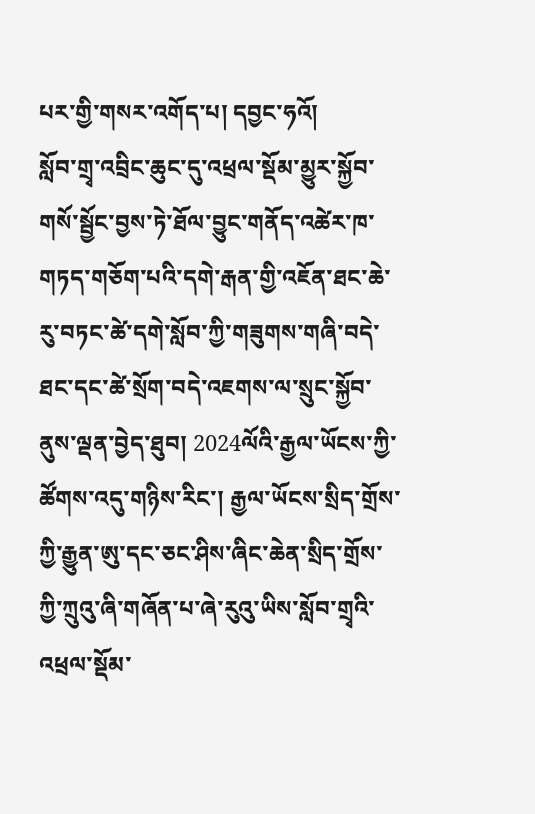པར་གྱི་གསར་འགོད་པ། དབྱང་ཧའོ།
སློབ་གྲྭ་འབྲིང་ཆུང་དུ་འཕྲལ་སྡོམ་མྱུར་སྐྱོབ་གསོ་སྦྱོང་བྱས་ཏེ་ཐོལ་བྱུང་གནོད་འཚེར་ཁ་གཏད་གཅོག་པའི་དགེ་རྒན་གྱི་འཇོན་ཐང་ཆེ་རུ་བཏང་ཚེ་དགེ་སློབ་ཀྱི་གཟུགས་གཞི་བདེ་ཐང་དང་ཚེ་སྲོག་བདེ་འཇགས་ལ་སྲུང་སྐྱོབ་ནུས་ལྡན་བྱེད་ཐུབ། 2024ལོའི་རྒྱལ་ཡོངས་ཀྱི་ཚོགས་འདུ་གཉིས་རིང་། རྒྱལ་ཡོངས་སྲིད་གྲོས་ཀྱི་རྒྱུན་ཨུ་དང་ཅང་ཤིས་ཞིང་ཆེན་སྲིད་གྲོས་ཀྱི་ཀྲུའུ་ཞི་གཞོན་པ་ཞེ་རུའུ་ཡིས་སློབ་གྲྭའི་འཕྲལ་སྡོམ་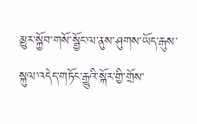མྱུར་སྐྱོབ་གསོ་སྦྱོང་ལ་ནུས་ཤུགས་ཡོད་རྒུས་སྐུལ་འདེད་གཏོང་རྒྱུའི་སྐོར་གྱི་གྲོས་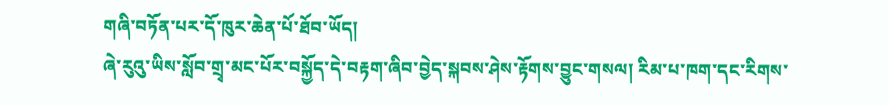གཞི་བཏོན་པར་དོ་ཁུར་ཆེན་པོ་ཐོབ་ཡོད།
ཞེ་རུའུ་ཡིས་སློབ་གྲྭ་མང་པོར་བསྐྱོད་དེ་བརྟག་ཞིབ་བྱེད་སྐབས་ཤེས་རྟོགས་བྱུང་གསལ། རིམ་པ་ཁག་དང་རིགས་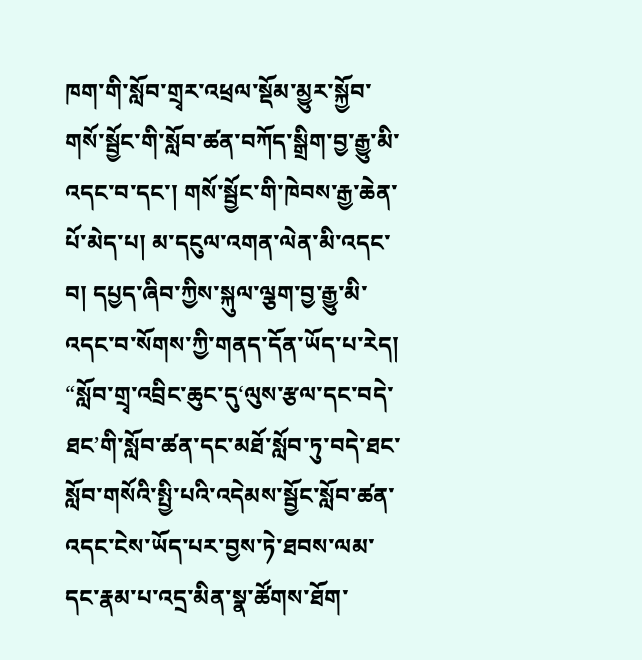ཁག་གི་སློབ་གྲྭར་འཕྲལ་སྡོམ་མྱུར་སྐྱོབ་གསོ་སྦྱོང་གི་སློབ་ཚན་བཀོད་སྒྲིག་བྱ་རྒྱུ་མི་འདང་བ་དང་། གསོ་སྦྱོང་གི་ཁེབས་རྒྱ་ཆེན་པོ་མེད་པ། མ་དངུལ་འགན་ལེན་མི་འདང་བ། དཔྱད་ཞིབ་ཀྱིས་སྐུལ་ལྕག་བྱ་རྒྱུ་མི་འདང་བ་སོགས་ཀྱི་གནད་དོན་ཡོད་པ་རེད།
“སློབ་གྲྭ་འབྲིང་ཆུང་དུ‘ལུས་རྩལ་དང་བདེ་ཐང’གི་སློབ་ཚན་དང་མཐོ་སློབ་ཏུ་བདེ་ཐང་སློབ་གསོའི་སྤྱི་པའི་འདེམས་སྦྱོང་སློབ་ཚན་འདང་ངེས་ཡོད་པར་བྱས་ཏེ་ཐབས་ལམ་དང་རྣམ་པ་འདྲ་མིན་སྣ་ཚོགས་ཐོག་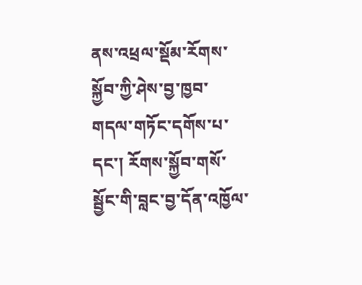ནས་འཕྲལ་སྡོམ་རོགས་སྐྱོབ་ཀྱི་ཤེས་བྱ་ཁྱབ་གདལ་གཏོང་དགོས་པ་དང་། རོགས་སྐྱོབ་གསོ་སྦྱོང་གི་བླང་བྱ་དོན་འཁྱོལ་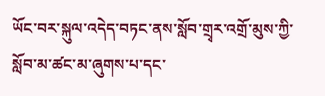ཡོང་བར་སྐུལ་འདེད་བཏང་ནས་སློབ་གྲྭར་འགྲོ་མུས་ཀྱི་སློབ་མ་ཚང་མ་ཞུགས་པ་དང་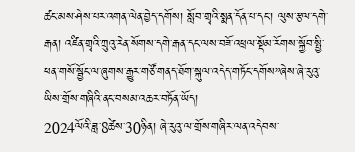ཚང་མས་ཤེས་པར་འགན་ལེན་བྱེད་དགོས། སློབ་གྲྭའི་སྨན་དོན་པ་དང་། ལུས་རྩལ་དགེ་རྒན། འཛིན་གྲྭའི་ཀྲུའུ་རེན་སོགས་དགེ་རྒན་དང་ལས་བཟོ་འཕྲལ་སྡོམ་རོགས་སྐྱོབ་སྤྱི་ཕན་གསོ་སྦྱོང་ལ་ཞུགས་རྒྱུར་གཙོ་གནད་ཐོག་སྐུལ་འདེད་གཏོང་དགོས”ཞེས་ཞེ་རུའུ་ཡིས་གྲོས་གཞིའི་ནང་བསམ་འཆར་བཏོན་ཡོད།
2024ལོའི་ཟླ་8ཚེས་30ཉིན། ཞེ་རུའུ་ལ་གྲོས་གཞིར་ལན་འདེབས་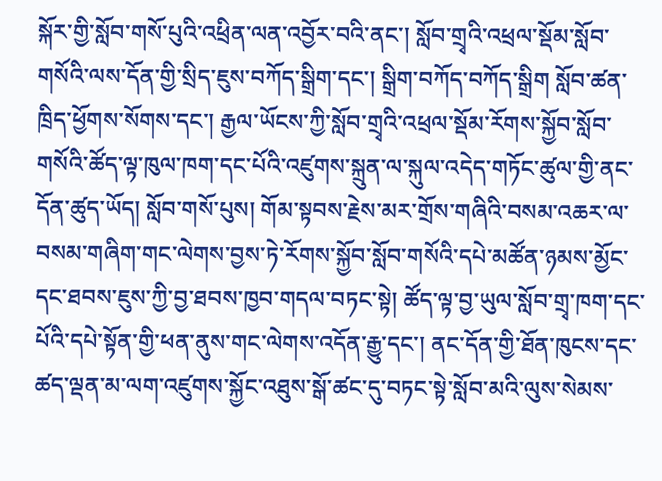སྐོར་གྱི་སློབ་གསོ་པུའི་འཕྲིན་ལན་འབྱོར་བའི་ནང་། སློབ་གྲྭའི་འཕྲལ་སྡོམ་སློབ་གསོའི་ལས་དོན་གྱི་སྲིད་ཇུས་བཀོད་སྒྲིག་དང་། སྒྲིག་བཀོད་བཀོད་སྒྲིག སློབ་ཚན་ཁྲིད་ཕྱོགས་སོགས་དང་། རྒྱལ་ཡོངས་ཀྱི་སློབ་གྲྭའི་འཕྲལ་སྡོམ་རོགས་སྐྱོབ་སློབ་གསོའི་ཚོད་ལྟ་ཁུལ་ཁག་དང་པོའི་འཛུགས་སྐྲུན་ལ་སྐུལ་འདེད་གཏོང་ཚུལ་གྱི་ནང་དོན་ཚུད་ཡོད། སློབ་གསོ་པུས། གོམ་སྟབས་རྗེས་མར་གྲོས་གཞིའི་བསམ་འཆར་ལ་བསམ་གཞིག་གང་ལེགས་བྱས་ཏེ་རོགས་སྐྱོབ་སློབ་གསོའི་དཔེ་མཚོན་ཉམས་མྱོང་དང་ཐབས་ཇུས་ཀྱི་བྱ་ཐབས་ཁྱབ་གདལ་བཏང་སྟེ། ཚོད་ལྟ་བྱ་ཡུལ་སློབ་གྲྭ་ཁག་དང་པོའི་དཔེ་སྟོན་གྱི་ཕན་ནུས་གང་ལེགས་འདོན་རྒྱུ་དང་། ནང་དོན་གྱི་ཐོན་ཁུངས་དང་ཚད་ལྡན་མ་ལག་འཛུགས་སྐྱོང་འཐུས་སྒོ་ཚང་དུ་བཏང་སྟེ་སློབ་མའི་ལུས་སེམས་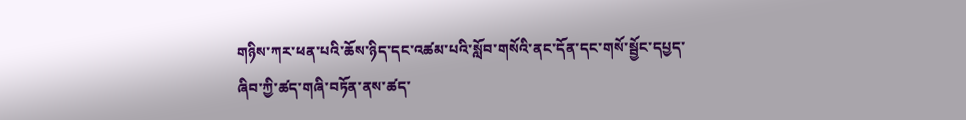གཉིས་ཀར་ཕན་པའི་ཆོས་ཉིད་དང་འཚམ་པའི་སློབ་གསོའི་ནང་དོན་དང་གསོ་སྦྱོང་དཔྱད་ཞིབ་ཀྱི་ཚད་གཞི་བཏོན་ནས་ཚད་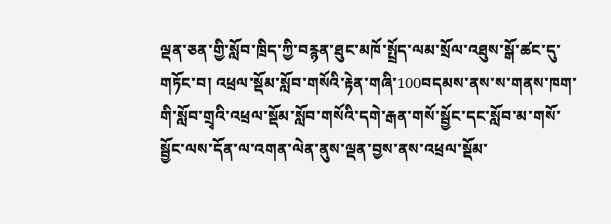ལྡན་ཅན་གྱི་སློབ་ཁྲིད་ཀྱི་བརྙན་ཐུང་མཁོ་སྤྲོད་ལམ་སྲོལ་འཐུས་སྒོ་ཚང་དུ་གཏོང་བ། འཕྲལ་སྡོམ་སློབ་གསོའི་རྟེན་གཞི་100བདམས་ནས་ས་གནས་ཁག་གི་སློབ་གྲྭའི་འཕྲལ་སྡོམ་སློབ་གསོའི་དགེ་རྒན་གསོ་སྦྱོང་དང་སློབ་མ་གསོ་སྦྱོང་ལས་དོན་ལ་འགན་ལེན་ནུས་ལྡན་བྱས་ནས་འཕྲལ་སྡོམ་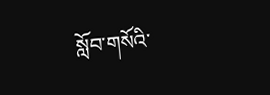སློབ་གསོའི་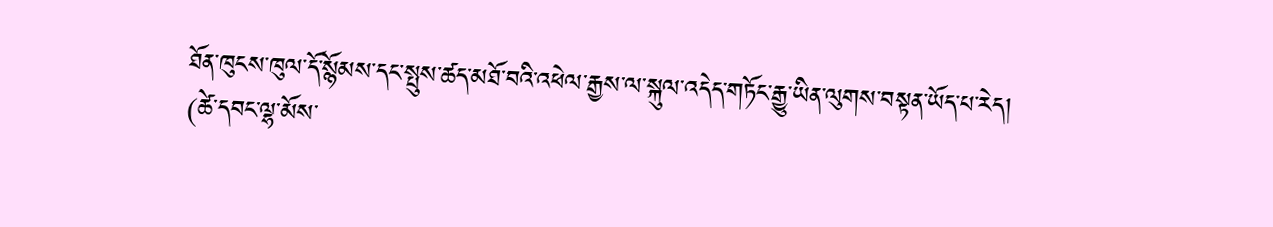ཐོན་ཁུངས་ཁུལ་དོ་སྙོམས་དང་སྤུས་ཚད་མཐོ་བའི་འཕེལ་རྒྱས་ལ་སྐུལ་འདེད་གཏོང་རྒྱུ་ཡིན་ལུགས་བསྟན་ཡོད་པ་རེད།
(ཚེ་དབང་ལྷ་མོས་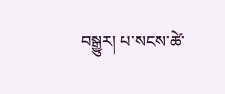བསྒྱུར། པ་སངས་ཚེ་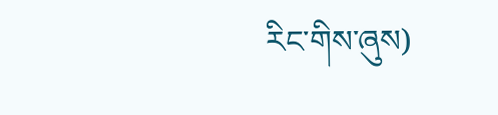རིང་གིས་ཞུས)